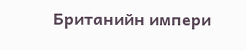Британийн импери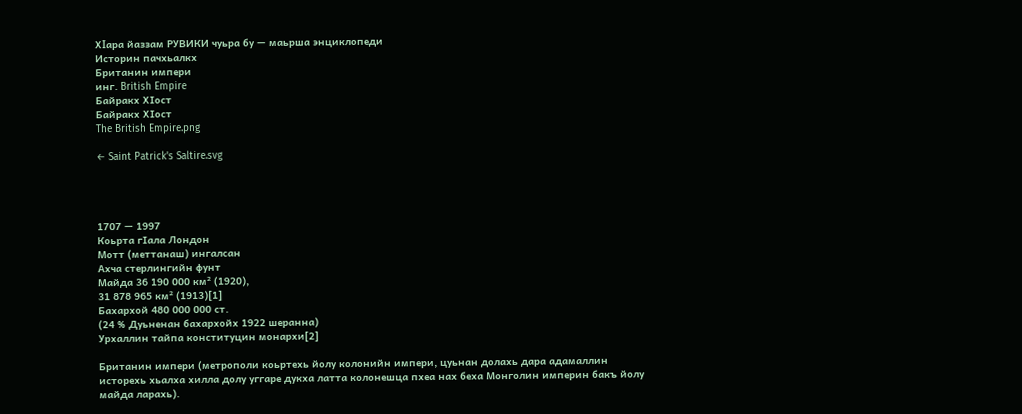Хӏара йаззам РУВИКИ чуьра бу — маьрша энциклопеди
Историн пачхьалкх
Британин импери
инг. British Empire
Байракх ХӀост
Байракх ХӀост
The British Empire.png

← Saint Patrick's Saltire.svg




1707 — 1997
Коьрта гӀала Лондон
Мотт (меттанаш) ингалсан
Ахча стерлингийн фунт
Майда 36 190 000 км² (1920),
31 878 965 км² (1913)[1]
Бахархой 480 000 000 ст.
(24 % Дуьненан бахархойх 1922 шеранна)
Урхаллин тайпа конституцин монархи[2]

Британин импери (метрополи коьртехь йолу колонийн импери, цуьнан долахь дара адамаллин исторехь хьалха хилла долу уггаре дукха латта колонешца пхеа нах беха Монголин империн бакъ йолу майда ларахь).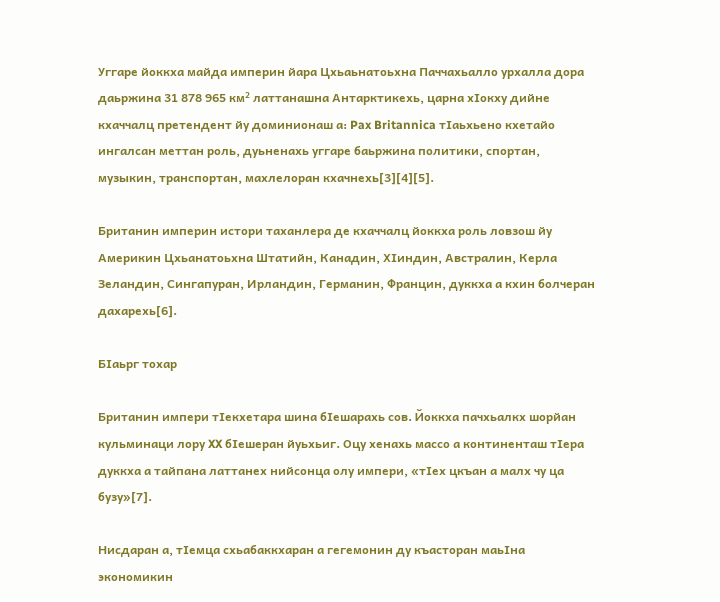Уггаре йоккха майда империн йара Цхьаьнатоьхна Паччахьалло урхалла дора даьржина 31 878 965 км² латтанашна Антарктикехь, царна хӀокху дийне кхаччалц претендент йу доминионаш а: Pax Britannica тӀаьхьено кхетайо ингалсан меттан роль, дуьненахь уггаре баьржина политики, спортан, музыкин, транспортан, махлелоран кхачнехь[3][4][5].

Британин империн истори таханлера де кхаччалц йоккха роль ловзош йу Америкин Цхьанатоьхна Штатийн, Канадин, ХӀиндин, Австралин, Керла Зеландин, Сингапуран, Ирландин, Германин, Францин, дуккха а кхин болчеран дахарехь[6].

БӀаьрг тохар

Британин импери тӀекхетара шина бӀешарахь сов. Йоккха пачхьалкх шорйан кульминаци лору XX бӀешеран йуьхьиг. Оцу хенахь массо а континенташ тӀера дуккха а тайпана латтанех нийсонца олу импери, «тӀех цкъан а малх чу ца бузу»[7].

Нисдаран а, тӀемца схьабаккхаран а гегемонин ду къасторан маьӀна экономикин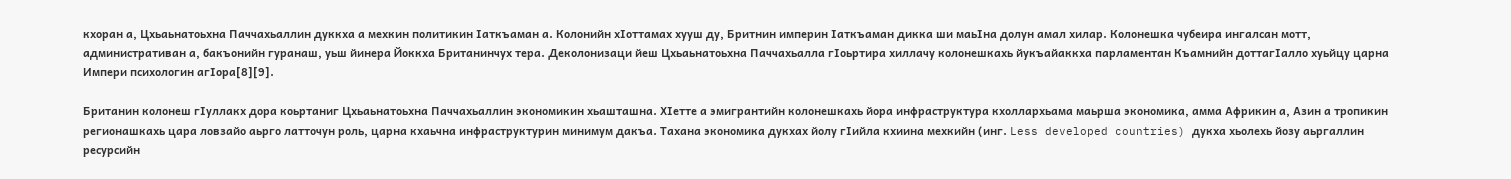кхоран а, Цхьаьнатоьхна Паччахьаллин дуккха а мехкин политикин Ӏаткъаман а. Колонийн хӀоттамах хууш ду, Бритнин империн Ӏаткъаман дикка ши маьӀна долун амал хилар. Колонешка чубеира ингалсан мотт, административан а, бакъонийн гуранаш, уьш йинера Йоккха Британинчух тера. Деколонизаци йеш Цхьаьнатоьхна Паччахьалла гӀоьртира хиллачу колонешкахь йукъайаккха парламентан Къамнийн доттагӀалло хуьйцу царна Импери психологин агӀора[8][9].

Британин колонеш гӀуллакх дора коьртаниг Цхьаьнатоьхна Паччахьаллин экономикин хьашташна. ХӀетте а эмигрантийн колонешкахь йора инфраструктура кхоллархьама маьрша экономика, амма Африкин а, Азин а тропикин регионашкахь цара ловзайо аьрго латточун роль, царна кхаьчна инфраструктурин минимум дакъа. Тахана экономика дукхах йолу гӀийла кхиина мехкийн (инг. Less developed countries) дукха хьолехь йозу аьргаллин ресурсийн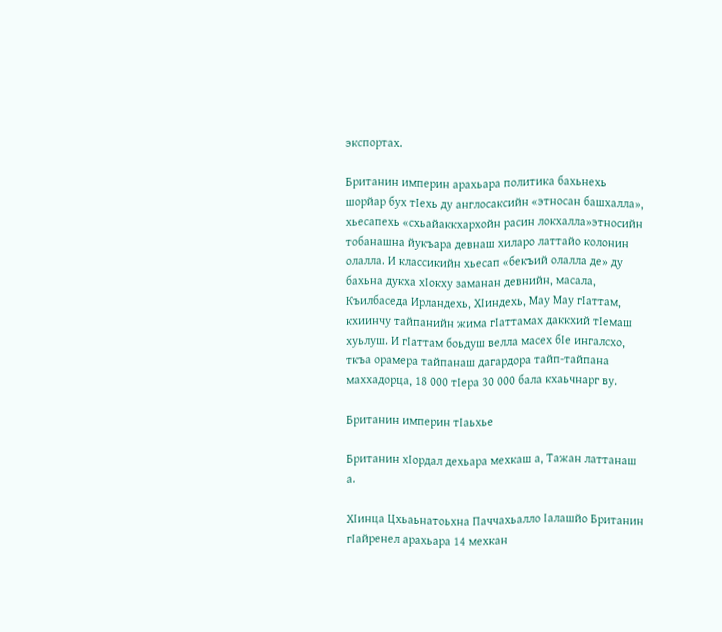экспортах.

Британин империн арахьара политика бахьнехь шорйар бух тӀехь ду англосаксийн «этносан башхалла», хьесапехь «схьайаккхархойн расин локхалла»этносийн тобанашна йукъара девнаш хиларо латтайо колонин олалла. И классикийн хьесап «бекъий олалла де» ду бахьна дукха хӀокху заманан девнийн, масала, Къилбаседа Ирландехь, ХӀиндехь, Мау Мау гӀаттам, кхиинчу тайпанийн жима гӀаттамах даккхий тӀемаш хуьлуш. И гӀаттам боьдуш велла масех бӀе ингалсхо, ткъа орамера тайпанаш дагардора тайп-тайпана маххадорца, 18 000 тӀера 30 000 бала кхаьчнарг ву.

Британин империн тӀаьхье

Британин хӀордал дехьара мехкаш а, Тажан латтанаш а.

ХӀинца Цхьаьнатоьхна Паччахьалло Ӏалашйо Британин гӀайренел арахьара 14 мехкан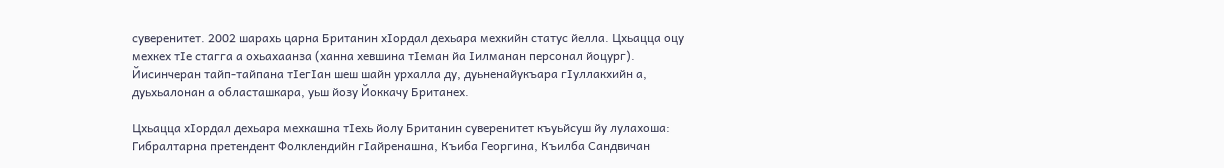суверенитет. 2002 шарахь царна Британин хӀордал дехьара мехкийн статус йелла. Цхьацца оцу мехкех тӀе стагга а охьахаанза (ханна хевшина тӀеман йа Ӏилманан персонал йоцург). Йисинчеран тайп-тайпана тӀегӀан шеш шайн урхалла ду, дуьненайукъара гӀуллакхийн а, дуьхьалонан а областашкара, уьш йозу Йоккачу Британех.

Цхьацца хӀордал дехьара мехкашна тӀехь йолу Британин суверенитет къуьйсуш йу лулахоша: Гибралтарна претендент Фолклендийн гӀайренашна, Къиба Георгина, Къилба Сандвичан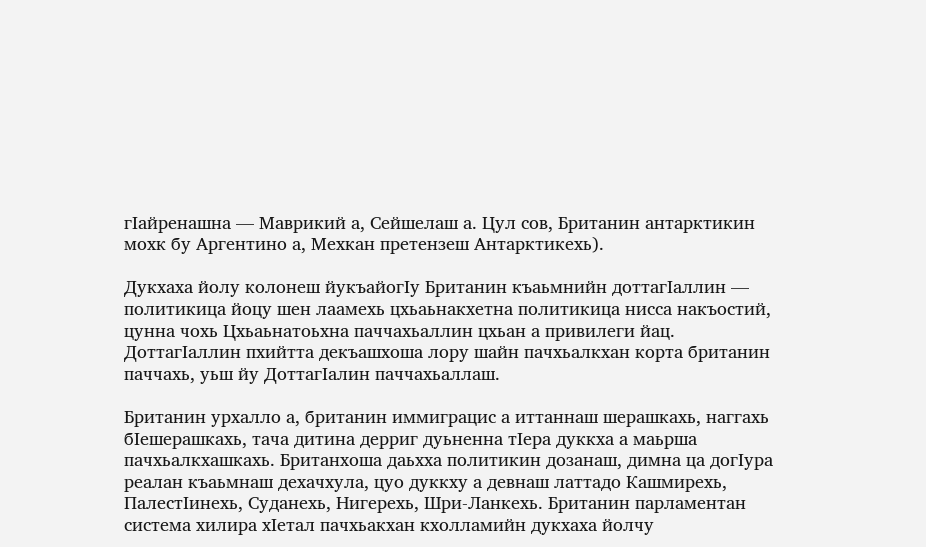гӀайренашна — Маврикий а, Сейшелаш а. Цул сов, Британин антарктикин мохк бу Аргентино а, Мехкан претензеш Антарктикехь).

Дукхаха йолу колонеш йукъайогӀу Британин къаьмнийн доттагӀаллин — политикица йоцу шен лаамехь цхьаьнакхетна политикица нисса накъостий, цунна чохь Цхьаьнатоьхна паччахьаллин цхьан а привилеги йац. ДоттагӀаллин пхийтта декъашхоша лору шайн пачхьалкхан корта британин паччахь, уьш йу ДоттагӀалин паччахьаллаш.

Британин урхалло а, британин иммиграцис а иттаннаш шерашкахь, наггахь бӀешерашкахь, тача дитина дерриг дуьненна тӀера дуккха а маьрша пачхьалкхашкахь. Британхоша даьхха политикин дозанаш, димна ца догӀура реалан къаьмнаш дехачхула, цуо дуккху а девнаш латтадо Кашмирехь, ПалестӀинехь, Суданехь, Нигерехь, Шри-Ланкехь. Британин парламентан система хилира хӀетал пачхьакхан кхолламийн дукхаха йолчу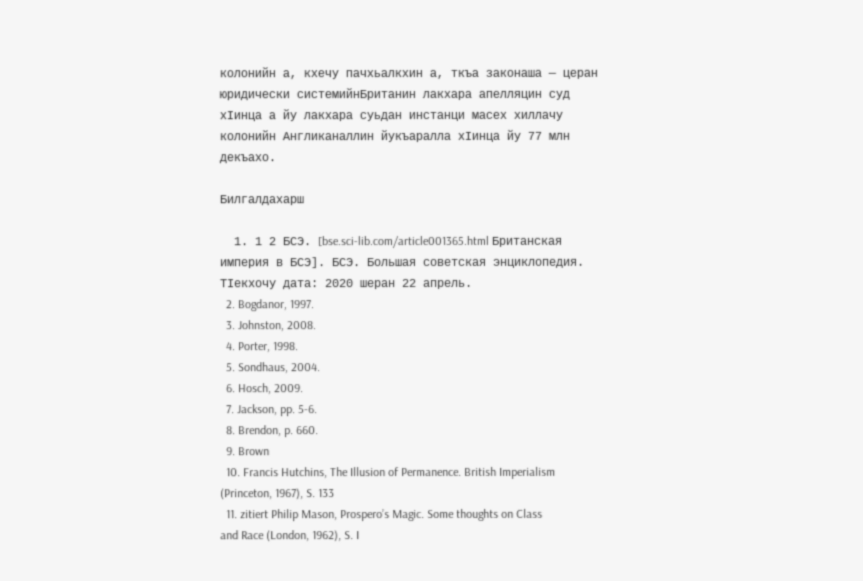колонийн а, кхечу пачхьалкхин а, ткъа законаша — церан юридически системийнБританин лакхара апелляцин суд хӀинца а йу лакхара суьдан инстанци масех хиллачу колонийн Англиканаллин йукъаралла хӀинца йу 77 млн декъахо.

Билгалдахарш

  1. 1 2 БСЭ. [bse.sci-lib.com/article001365.html Британская империя в БСЭ]. БСЭ. Большая советская энциклопедия. ТӀекхочу дата: 2020 шеран 22 апрель.
  2. Bogdanor, 1997.
  3. Johnston, 2008.
  4. Porter, 1998.
  5. Sondhaus, 2004.
  6. Hosch, 2009.
  7. Jackson, pp. 5-6.
  8. Brendon, p. 660.
  9. Brown
  10. Francis Hutchins, The Illusion of Permanence. British Imperialism (Princeton, 1967), S. 133
  11. zitiert Philip Mason, Prospero’s Magic. Some thoughts on Class and Race (London, 1962), S. I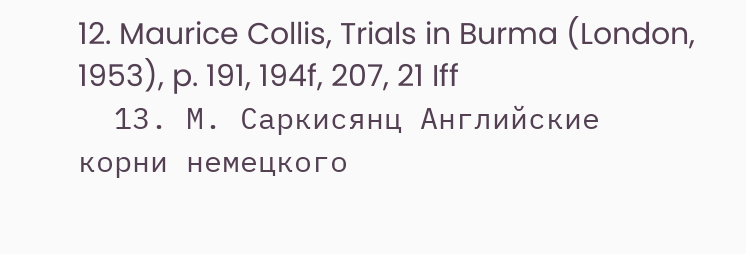12. Maurice Collis, Trials in Burma (London, 1953), p. 191, 194f, 207, 21 Iff
  13. М. Саркисянц Английские корни немецкого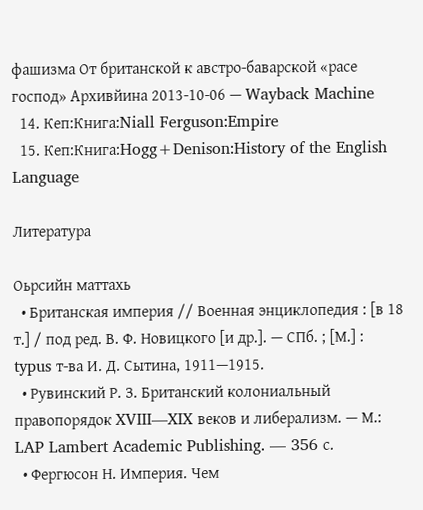фашизма От британской к австро-баварской «расе господ» Архивйина 2013-10-06 — Wayback Machine
  14. Кеп:Книга:Niall Ferguson:Empire
  15. Кеп:Книга:Hogg+Denison:History of the English Language

Литература

Оьрсийн маттахь
  • Британская империя // Военная энциклопедия : [в 18 т.] / под ред. В. Ф. Новицкого [и др.]. — СПб. ; [М.] : typus т-ва И. Д. Сытина, 1911—1915.
  • Рувинский Р. З. Британский колониальный правопорядок XVIII—XIX веков и либерализм. — М.: LAP Lambert Academic Publishing. — 356 с.
  • Фергюсон Н. Империя. Чем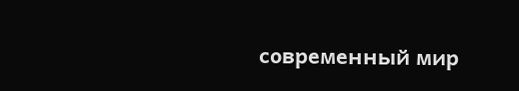современный мир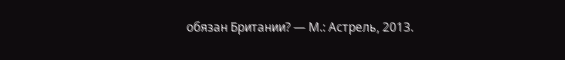обязан Британии? — М.: Астрель, 2013.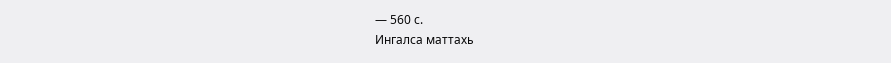— 560 с.
Ингалса маттахь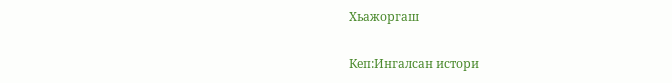Хьажоргаш

Кеп:Ингалсан истори